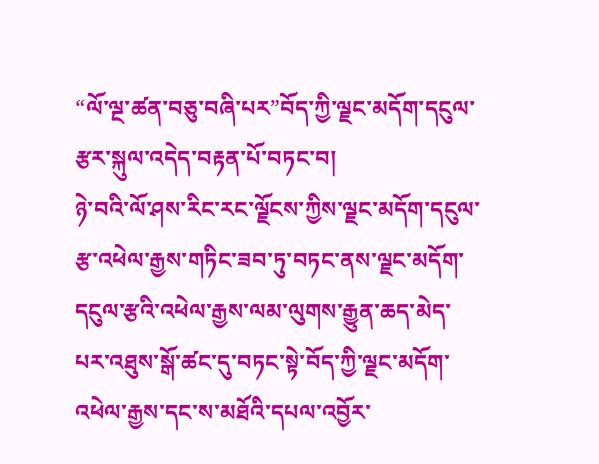“ལོ་ལྔ་ཚན་བཅུ་བཞི་པར”བོད་ཀྱི་ལྗང་མདོག་དངུལ་རྩར་སྐུལ་འདེད་བརྟན་པོ་བཏང་བ།
ཉེ་བའི་ལོ་ཤས་རིང་རང་ལྗོངས་ཀྱིས་ལྗང་མདོག་དངུལ་རྩ་འཕེལ་རྒྱས་གཏིང་ཟབ་ཏུ་བཏང་ནས་ལྗང་མདོག་དངུལ་རྩའི་འཕེལ་རྒྱས་ལམ་ལུགས་རྒྱུན་ཆད་མེད་པར་འཐུས་སྒོ་ཚང་དུ་བཏང་སྟེ་བོད་ཀྱི་ལྗང་མདོག་འཕེལ་རྒྱས་དང་ས་མཐོའི་དཔལ་འབྱོར་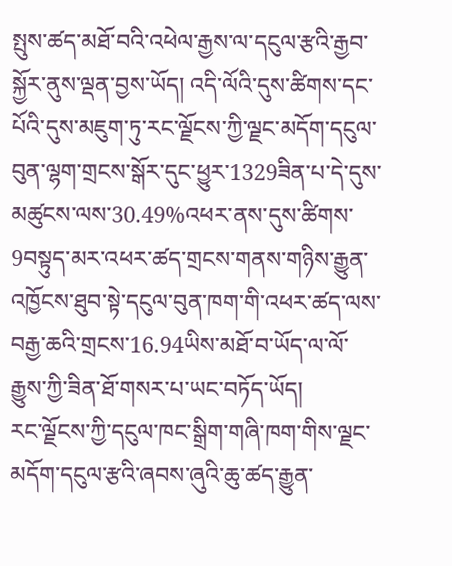སྤུས་ཚད་མཐོ་བའི་འཕེལ་རྒྱས་ལ་དངུལ་རྩའི་རྒྱབ་སྐྱོར་ནུས་ལྡན་བྱས་ཡོད། འདི་ལོའི་དུས་ཚིགས་དང་པོའི་དུས་མཇུག་ཏུ་རང་ལྗོངས་ཀྱི་ལྗང་མདོག་དངུལ་བུན་ལྷག་གྲངས་སྒོར་དུང་ཕྱུར་1329ཟིན་པ་དེ་དུས་མཚུངས་ལས་30.49%འཕར་ནས་དུས་ཚིགས་9བསྟུད་མར་འཕར་ཚད་གྲངས་གནས་གཉིས་རྒྱུན་འཁྱོངས་ཐུབ་སྟེ་དངུལ་བུན་ཁག་གི་འཕར་ཚད་ལས་བརྒྱ་ཆའི་གྲངས་16.94ཡིས་མཐོ་བ་ཡོད་ལ་ལོ་རྒྱུས་ཀྱི་ཟིན་ཐོ་གསར་པ་ཡང་བཏོད་ཡོད།
རང་ལྗོངས་ཀྱི་དངུལ་ཁང་སྒྲིག་གཞི་ཁག་གིས་ལྗང་མདོག་དངུལ་རྩའི་ཞབས་ཞུའི་ཆུ་ཚད་རྒྱུན་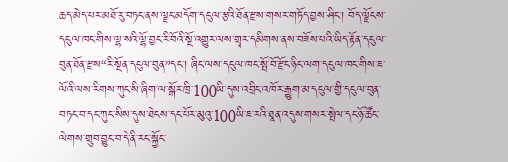ཆད་མེད་པར་མཐོ་རུ་བཏང་ནས་ལྗང་མདོག་དངུལ་རྩའི་ཐོན་རྫས་གསར་གཏོད་བྱས་ཤིང་། བོད་ལྗོངས་དངུལ་ཁང་གིས་ལྷ་སའི་ལྷོ་བྱང་རི་བོའི་སྔོ་འགྱུར་ལས་གྲྭར་དམིགས་ནས་བཟོས་པའི་ཡིད་རྟོན་དངུལ་བུན་ཐོན་རྫས“རི་སྔོན་དངུལ་བུན”དང་། ཞིང་ལས་དངུལ་ཁང་སྤོ་བོ་རྫོང་ཉིང་ལག་དངུལ་ཁང་གིས་ཇ་ལོའི་ལས་རིགས་ཀུང་སི་ཞིག་ལ་སྒོར་ཁྲི་100ཡི་དུས་འབྲིང་འཁོར་རྒྱུག་མ་དངུལ་གྱི་དངུལ་བུན་བཏང་བ་དང་ཀུང་སིས་དུས་ཐེངས་དང་པོར་མུའུ་100ཡི་ཇ་རའི་ཐཱན་འདུས་གསར་སྤེལ་དང་ཉོ་ཚོང་ལེགས་གྲུབ་བྱུང་བ་དེ་ནི་རང་སྐྱོང་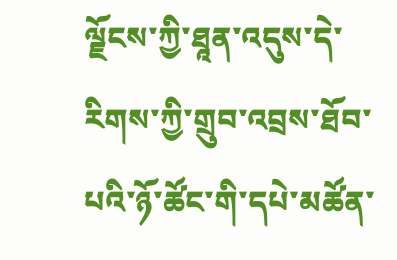ལྗོངས་ཀྱི་ཐཱན་འདུས་དེ་རིགས་ཀྱི་གྲུབ་འབྲས་ཐོབ་པའི་ཉོ་ཚོང་གི་དཔེ་མཚོན་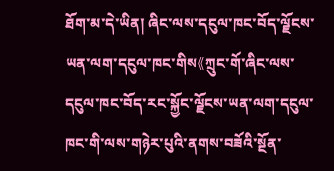ཐོག་མ་དེ་ཡིན། ཞིང་ལས་དངུལ་ཁང་བོད་ལྗོངས་ཡན་ལག་དངུལ་ཁང་གིས《ཀྲུང་གོ་ཞིང་ལས་དངུལ་ཁང་བོད་རང་སྐྱོང་ལྗོངས་ཡན་ལག་དངུལ་ཁང་གི་ལས་གཉེར་པུའི་ནགས་བཟོའི་སྔོན་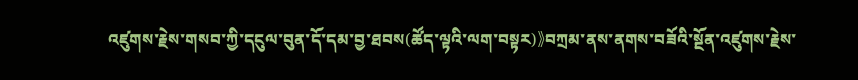འཛུགས་རྗེས་གསབ་ཀྱི་དངུལ་བུན་དོ་དམ་བྱ་ཐབས(ཚོད་ལྟའི་ལག་བསྟར)》བཀྲམ་ནས་ནགས་བཟོའི་སྔོན་འཛུགས་རྗེས་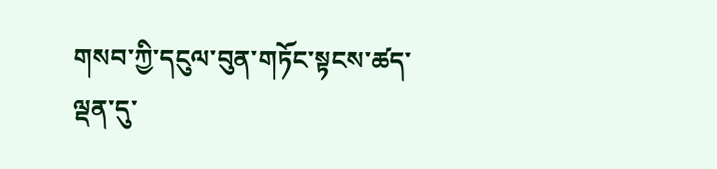གསབ་ཀྱི་དངུལ་བུན་གཏོང་སྟངས་ཚད་ལྡན་དུ་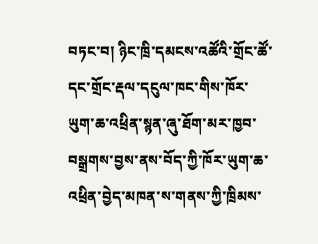བཏང་བ། ཉིང་ཁྲི་དམངས་འཚོའི་གྲོང་ཚོ་དང་གྲོང་རྡལ་དངུལ་ཁང་གིས་ཁོར་ཡུག་ཆ་འཕྲིན་སྙན་ཞུ་ཐོག་མར་ཁྱབ་བསྒྲགས་བྱས་ནས་བོད་ཀྱི་ཁོར་ཡུག་ཆ་འཕྲིན་བྱེད་མཁན་ས་གནས་ཀྱི་ཁྲིམས་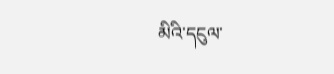མིའི་དངུལ་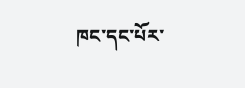ཁང་དང་པོར་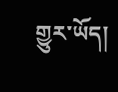གྱུར་ཡོད།